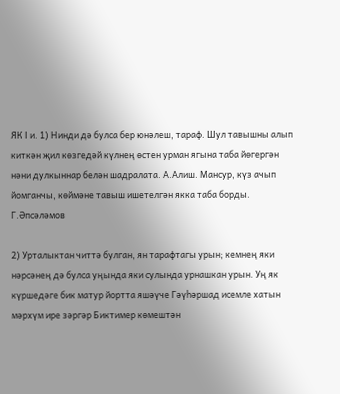ЯК I и. 1) Нинди дә булса бер юнәлеш, тараф. Шул тавышны алып киткән җил көзгедәй күлнең өстен урман ягына таба йөгергән нәни дулкыннар белән шадралата. А.Алиш. Мансур, күз ачып йомганчы, көймәне тавыш ишетелгән якка таба борды. Г.Әпсәләмов

2) Урталыктан читтә булган, ян тарафтагы урын; кемнең яки нәрсәнең дә булса уңында яки сулында урнашкан урын. Уң як күршедәге бик матур йортта яшәүче Гәүһәршад исемле хатын мәрхүм ире зәргәр Биктимер көмештән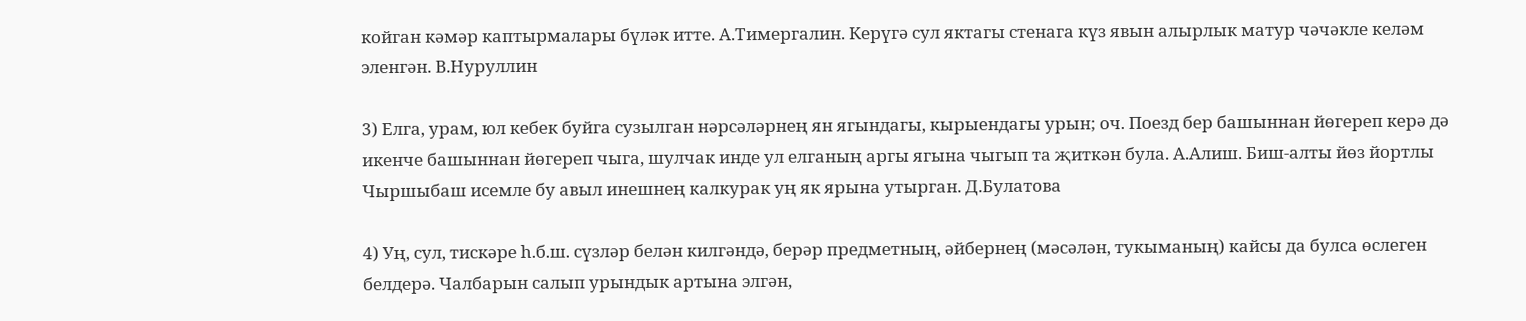койган кәмәр каптырмалары бүләк итте. А.Тимергалин. Керүгә сул яктагы стенага күз явын алырлык матур чәчәкле келәм эленгән. В.Нуруллин

3) Елга, урам, юл кебек буйга сузылган нәрсәләрнең ян ягындагы, кырыендагы урын; оч. Поезд бер башыннан йөгереп керә дә икенче башыннан йөгереп чыга, шулчак инде ул елганың аргы ягына чыгып та җиткән була. А.Алиш. Биш-алты йөз йортлы Чыршыбаш исемле бу авыл инешнең калкурак уң як ярына утырган. Д.Булатова

4) Уң, сул, тискәре һ.б.ш. сүзләр белән килгәндә, берәр предметның, әйбернең (мәсәлән, тукыманың) кайсы да булса өслеген белдерә. Чалбарын салып урындык артына элгән,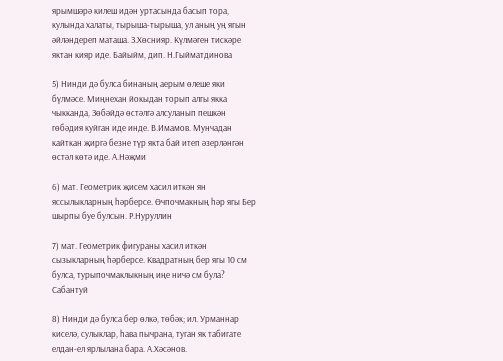ярымшәрә килеш идән уртасында басып тора, кулында халаты, тырыша-тырыша, ул аның уң ягын әйләндереп маташа. З.Хөснияр. Күлмәген тискәре яктан кияр иде. Байыйм, дип. Н.Гыйматдинова

5) Нинди дә булса бинаның аерым өлеше яки бүлмәсе. Миңнехан йокыдан торып алгы якка чыкканда, Зөбәйдә өстәлгә алсуланып пешкән гөбәдия куйган иде инде. В.Имамов. Мунчадан кайткан җиргә безне түр якта бай итеп әзерләнгән өстәл көтә иде. А.Нәҗми

6) мат. Геометрик җисем хасил иткән ян яссылыкларның һәрберсе. Өчпочмакның һәр ягы Бер шырпы буе булсын. Р.Нуруллин

7) мат. Геометрик фигураны хасил иткән сызыкларның һәрберсе. Квадратның бер ягы 10 см булса, турыпочмаклыкның иңе ничә см була? Сабантуй

8) Нинди дә булса бер өлкә, төбәк; ил. Урманнар киселә, сулыклар, һава пычрана, туган як табигате елдан-ел ярлылана бара. А.Хәсәнов.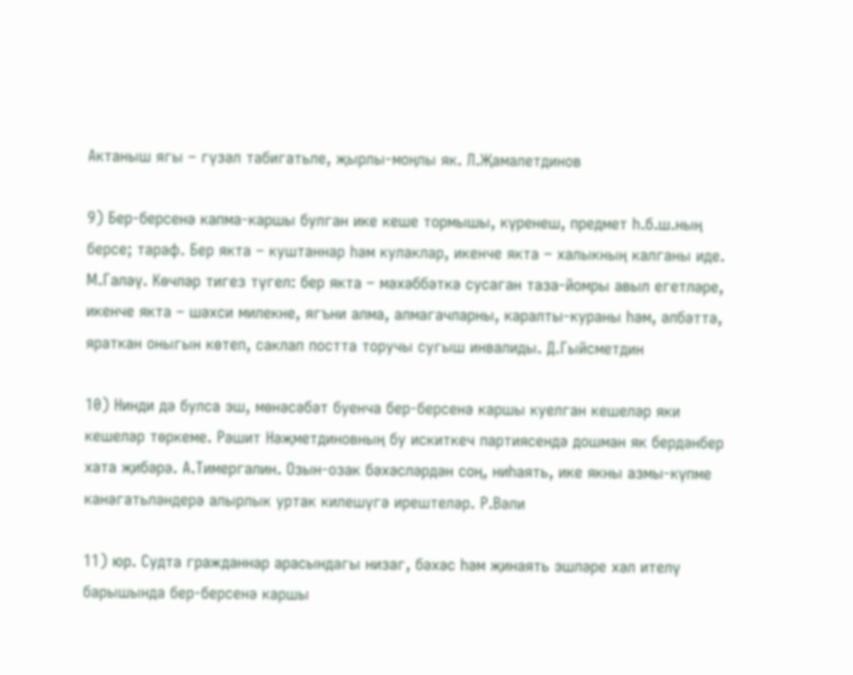Актаныш ягы – гүзәл табигатьле, җырлы-моңлы як. Л.Җамалетдинов

9) Бер-берсенә капма-каршы булган ике кеше тормышы, күренеш, предмет һ.б.ш.ның берсе; тараф. Бер якта – куштаннар һәм кулаклар, икенче якта – халыкның калганы иде. М.Галәү. Көчләр тигез түгел: бер якта – мәхәббәткә сусаган таза-йомры авыл егетләре, икенче якта – шәхси милекне, ягъни алма, алмагачларны, каралты-кураны һәм, әлбәттә, яраткан оныгын көтеп, саклап постта торучы сугыш инвалиды. Д.Гыйсметдин

10) Нинди дә булса эш, мөнәсәбәт буенча бер-берсенә каршы куелган кешеләр яки кешеләр төркеме. Рәшит Нәҗметдиновның бу искиткеч партиясендә дошман як бердәнбер хата җибәрә. А.Тимергалин. Озын-озак бәхәсләрдән соң, ниһаять, ике якны азмы-күпме канәгатьләндерә алырлык уртак килешүгә ирештеләр. Р.Вәли

11) юр. Судта гражданнар арасындагы низаг, бәхәс һәм җинаять эшләре хәл ителү барышында бер-берсенә каршы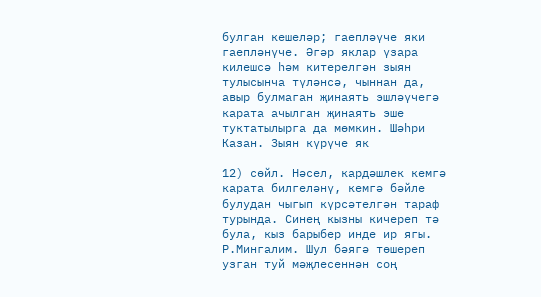булган кешеләр; гаепләүче яки гаепләнүче. Әгәр яклар үзара килешсә һәм китерелгән зыян тулысынча түләнсә, чыннан да, авыр булмаган җинаять эшләүчегә карата ачылган җинаять эше туктатылырга да мөмкин. Шәһри Казан. Зыян күрүче як

12) сөйл. Нәсел, кардәшлек кемгә карата билгеләнү, кемгә бәйле булудан чыгып күрсәтелгән тараф турында. Синең кызны кичереп тә була, кыз барыбер инде ир ягы. Р.Мингалим. Шул бәягә төшереп узган туй мәҗлесеннән соң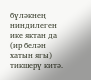бүләкнең ниндилеген ике яктан да (ир белән хатын ягы) тикшерү китә.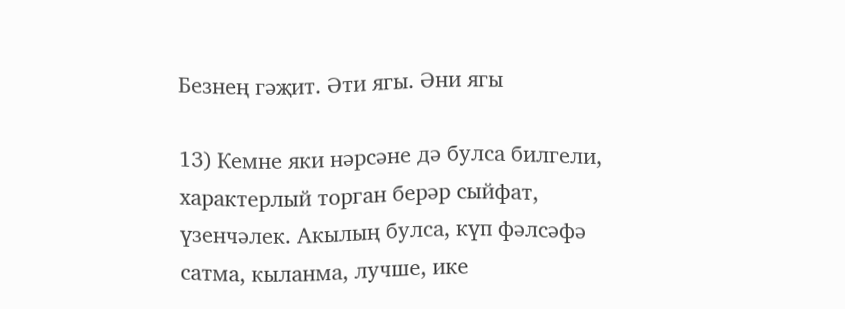Безнең гәҗит. Әти ягы. Әни ягы

13) Кемне яки нәрсәне дә булса билгели, характерлый торган берәр сыйфат, үзенчәлек. Акылың булса, күп фәлсәфә сатма, кыланма, лучше, ике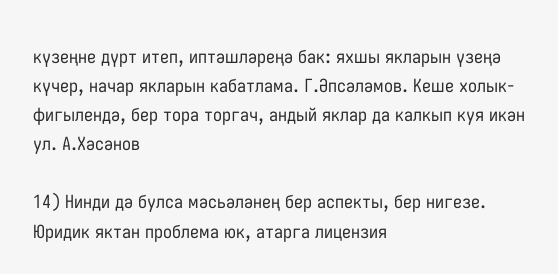күзеңне дүрт итеп, иптәшләреңә бак: яхшы якларын үзеңә күчер, начар якларын кабатлама. Г.Әпсәләмов. Кеше холык-фигылендә, бер тора торгач, андый яклар да калкып куя икән ул. А.Хәсәнов

14) Нинди дә булса мәсьәләнең бер аспекты, бер нигезе. Юридик яктан проблема юк, атарга лицензия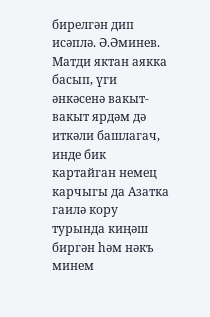бирелгән дип исәплә. Ә.Әминев. Матди яктан аякка басып, үги әнкәсенә вакыт-вакыт ярдәм дә иткәли башлагач, инде бик картайган немец карчыгы да Азатка гаилә кору турында киңәш биргән һәм нәкъ минем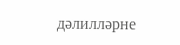дәлилләрне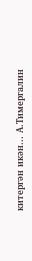китергән икән... А.Тимергалин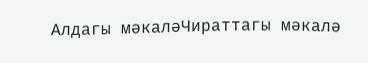Алдагы мәкаләЧираттагы мәкалә